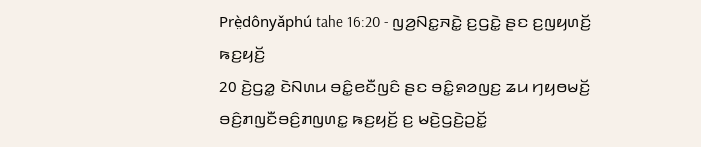Prè̤dônyǎphú tahe 16:20 - ꤜꤤ꤬ꤡꤢ꤭ꤏꤢꤧ꤭ ꤢ꤬ꤞꤢꤧ꤭ ꤔꤢ ꤢ꤬ꤜꤟꤛꤢꤩ꤬ ꤒꤢ꤬ꤟꤢꤩ꤬
20 ꤢꤧ꤬ꤞꤤ꤭ ꤢꤧꤡꤛꤣ ꤋꤢꤨ꤭ꤕꤢꤪꤜꤢꤨ ꤔꤢ ꤋꤢꤨ꤭ꤎꤤꤜꤢ꤬ ꤘꤣ ꤚꤟꤥꤗꤢꤩ꤬ ꤋꤢꤨ꤬ꤊꤜꤢꤪꤋꤢꤨ꤬ꤊꤜꤛꤢ꤭ ꤒꤢ꤬ꤟꤢꤩ꤬ ꤢ꤬ ꤗꤢꤧ꤬ꤞꤢꤧ꤬ꤑꤢꤩ꤭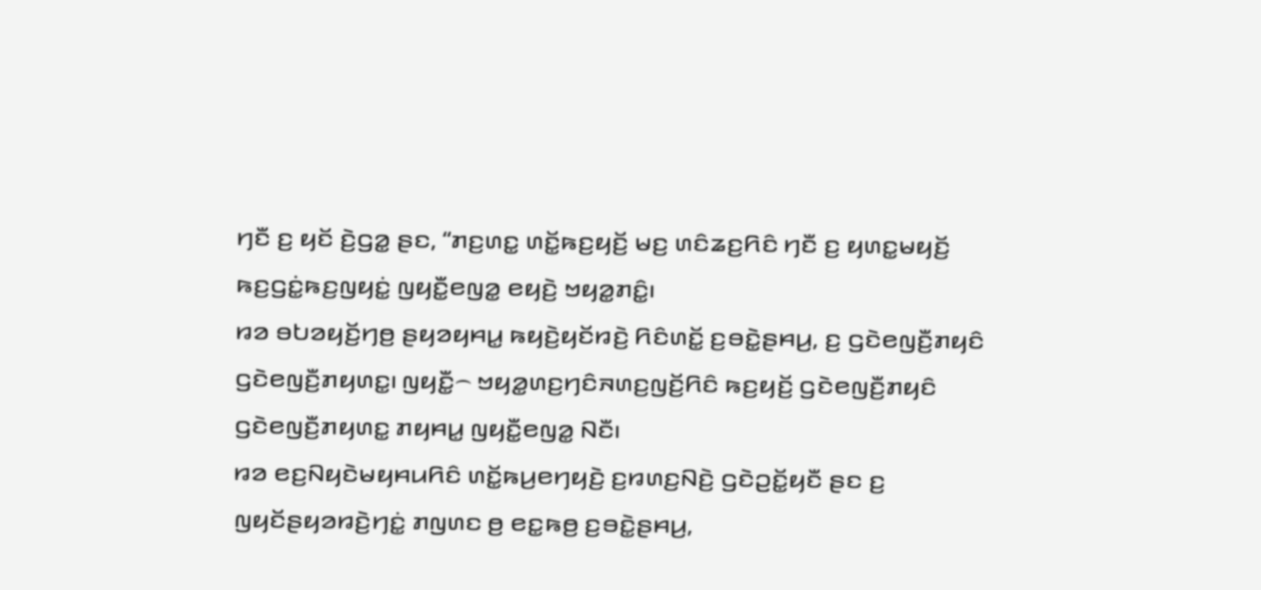ꤚꤢꤪ ꤢ꤬ ꤟꤢꤩ ꤢꤧ꤬ꤞꤤ꤭ ꤔꤢ, “ꤊꤢ꤬ꤛꤢ꤭ ꤛꤢꤩ꤭ꤒꤢ꤬ꤟꤢꤩ꤬ ꤗꤢ꤬ ꤛꤢꤨꤘꤢ꤬ꤖꤢꤨ ꤚꤢꤪ ꤢ꤬ ꤟꤛꤢ꤭ꤗꤟꤢꤩ꤬ ꤒꤢ꤬ꤞꤢꤦ꤭ꤒꤢ꤬ꤜꤟꤢꤦ꤭ ꤜꤟꤢꤪ꤭ꤕꤜꤤ꤭ ꤕꤟꤢꤧ꤬ ꤠꤟꤤ꤭ꤊꤢꤨ꤭꤯
ꤙꤤ ꤋꤝꤤꤟꤢꤩ꤬ꤚꤥ꤬ ꤔꤟꤤꤟꤌꤣ꤭ ꤒꤟꤢꤧ꤬ꤟꤢꤩꤙꤢꤧ꤬ ꤖꤢꤨꤛꤢꤩ꤭ ꤢ꤬ꤋꤢꤧ꤭ꤔꤌꤣ꤬, ꤢ꤬ ꤞꤢꤧꤕꤜꤢꤪ꤬ꤊꤟꤢꤨ ꤞꤢꤧꤕꤜꤢꤪ꤬ꤊꤟꤛꤢ꤭꤯ ꤜꤟꤢꤪ꤭꤮ ꤠꤟꤤ꤭ꤛꤢ꤬ꤚꤢꤨꤏꤛꤢ꤬ꤜꤢꤩ꤬ꤖꤢꤨ ꤒꤢ꤬ꤟꤢꤩ꤬ ꤞꤢꤧꤕꤜꤢꤪ꤬ꤊꤟꤢꤨ ꤞꤢꤧꤕꤜꤢꤪ꤬ꤊꤟꤛꤢ꤭ ꤊꤟꤌꤣ꤭ ꤜꤟꤢꤪ꤭ꤕꤜꤤ꤭ ꤡꤢꤪ꤯
ꤙꤤ ꤕꤢ꤬ꤡꤟꤢꤧꤗꤟꤌꤣꤖꤢꤨ ꤛꤢꤩ꤭ꤒꤣ꤬ꤕꤚꤟꤢꤧ꤬ ꤢ꤬ꤙꤛꤢ꤬ꤡꤢꤧ꤬ ꤞꤢꤧꤑꤢꤩ꤭ꤟꤢꤪ ꤔꤢ ꤢ꤬ ꤜꤟꤢꤩꤔꤟꤤꤙꤢꤧ꤬ꤚꤢꤦ꤭ ꤊꤜꤛꤢ ꤥ꤬ ꤕꤢ꤭ꤒꤥ꤬ ꤢ꤬ꤋꤢꤧ꤭ꤔꤌꤣ꤬,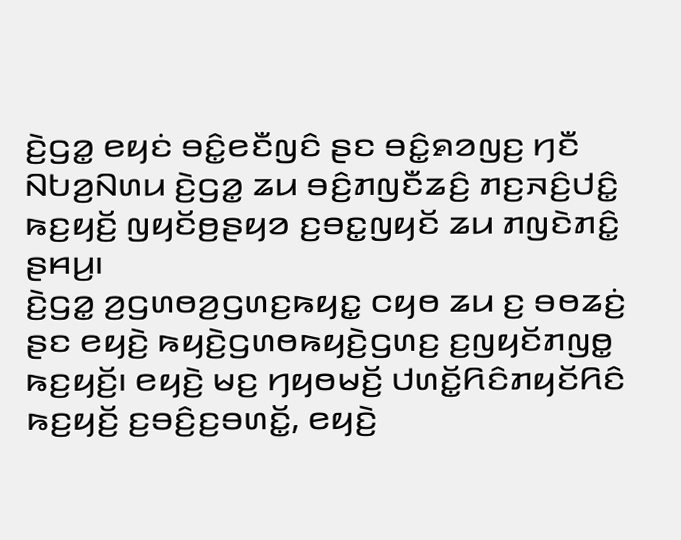ꤢꤧ꤬ꤞꤤ꤭ ꤕꤟꤢꤦ ꤋꤢꤨ꤭ꤕꤢꤪꤜꤢꤨ ꤔꤢ ꤋꤢꤨ꤭ꤎꤤꤜꤢ꤬ ꤚꤢꤪ ꤡꤝꤤ꤬ꤡꤛꤣ ꤢꤧ꤬ꤞꤤ꤭ ꤘꤣ ꤋꤢꤨ꤬ꤊꤜꤢꤪꤘꤢꤨ꤬ ꤊꤢ꤬ꤏꤢꤨ꤬ꤓꤢꤨ꤭ ꤒꤢ꤬ꤟꤢꤩ꤬ ꤜꤟꤢꤩꤥ꤬ꤔꤟꤤ ꤢ꤬ꤋꤢ꤭ꤜꤟꤢꤩ ꤘꤣ ꤊꤜꤢꤧꤊꤢꤨ꤭ ꤔꤌꤣ꤬꤯
ꤢꤧ꤬ꤞꤤ꤭ ꤤ꤬ꤞꤛꤥꤤ꤬ꤞꤛꤢ꤬ꤒꤟꤢ꤭ ꤍꤟꤥ ꤘꤣ ꤢ꤬ ꤋꤥꤘꤢꤦ꤬ ꤔꤢ ꤕꤟꤢꤧ꤬ ꤒꤟꤢꤧ꤬ꤞꤛꤥꤒꤟꤢꤧ꤬ꤞꤛꤢ꤬ ꤢ꤬ꤜꤟꤢꤩꤊꤜꤥ꤭ ꤒꤢ꤬ꤟꤢꤩ꤬꤯ ꤕꤟꤢꤧ꤬ ꤗꤢ꤬ ꤚꤟꤥꤗꤢꤩ꤬ ꤓꤛꤢꤩ꤭ꤖꤢꤨꤊꤟꤢꤩꤖꤢꤨ ꤒꤢ꤬ꤟꤢꤩ꤬ ꤢ꤬ꤋꤢꤨ꤬ꤢ꤬ꤋꤛꤢꤩ꤭, ꤕꤟꤢꤧ꤬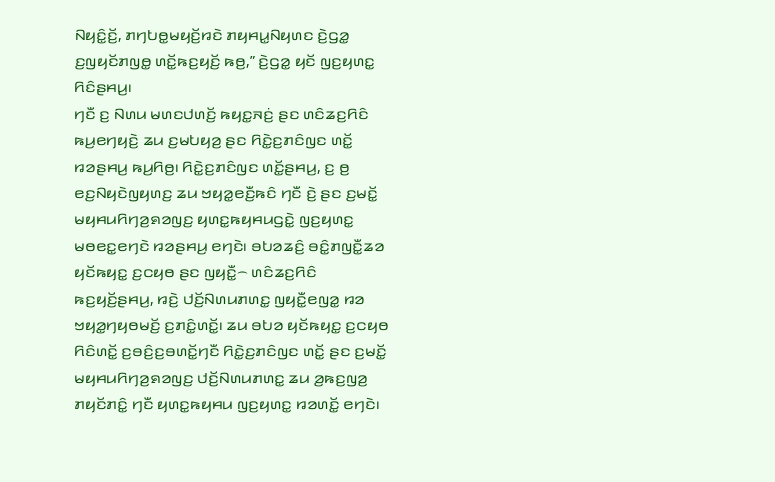ꤡꤟꤢꤨ꤭ꤢꤩ꤬, ꤊꤚꤝꤥ꤭ꤗꤟꤢꤩ꤬ꤙꤢꤧ ꤊꤟꤌꤣ꤭ꤡꤟꤛꤢ ꤢꤧ꤬ꤞꤤ꤭ ꤢ꤬ꤜꤟꤢꤩꤊꤜꤥ꤭ ꤛꤢꤩ꤭ꤒꤢ꤬ꤟꤢꤩ꤬ ꤒꤥ꤬,” ꤢꤧ꤬ꤞꤤ꤭ ꤟꤢꤩ ꤜꤢ꤬ꤟꤛꤢ꤭ ꤖꤢꤨꤔꤌꤣ꤬꤯
ꤚꤢꤪ ꤢ꤬ ꤡꤛꤣ ꤗꤛꤢꤓꤛꤢꤩ꤬ ꤒꤟꤢ꤭ꤏꤢꤦ꤬ ꤔꤢ ꤛꤢꤨꤘꤢ꤬ꤖꤢꤨ ꤒꤣ꤬ꤕꤚꤟꤢꤧ꤬ ꤘꤣ ꤢ꤬ꤗꤝꤟꤤ꤬ ꤔꤢ ꤖꤢꤧ꤭ꤢ꤬ꤊꤢꤨꤜꤢ ꤛꤢꤩ꤭ ꤙꤤꤔꤌꤣ꤬ ꤒꤣ꤬ꤖꤥ꤬꤯ ꤖꤢꤧ꤭ꤢ꤬ꤊꤢꤨꤜꤢ ꤛꤢꤩ꤭ꤔꤌꤣ꤬, ꤢ꤬ ꤥ꤬ ꤕꤢ꤬ꤡꤟꤢꤧꤜꤟꤛꤢ꤬ ꤘꤣ ꤠꤟꤤ꤭ꤕꤢꤪ꤬ꤒꤢꤨ ꤚꤢꤪ ꤢꤧ꤬ ꤔꤢ ꤢ꤬ꤗꤢꤩ꤭ ꤗꤟꤌꤣꤖꤚꤤ꤬ꤎꤤꤜꤢ꤬ ꤟꤛꤢ꤭ꤒꤟꤌꤣꤞꤢꤧ꤭ ꤜꤢ꤬ꤟꤛꤢ꤭ ꤗꤥꤕꤢ꤭ꤕꤚꤢꤧ ꤙꤤꤔꤌꤣ꤬ ꤕꤚꤢꤧ꤯ ꤋꤝꤤꤘꤢꤨ꤬ ꤋꤢꤨ꤭ꤊꤜꤢꤪ꤭ꤘꤤ ꤟꤢꤩꤒꤟꤢ꤭ ꤢ꤬ꤍꤟꤥ ꤔꤢ ꤜꤟꤢꤪ꤭꤮ ꤛꤢꤨꤘꤢ꤬ꤖꤢꤨ ꤒꤢ꤬ꤟꤢꤩ꤬ꤔꤌꤣ꤬, ꤙꤢꤧ꤬ ꤓꤢꤩ꤬ꤡꤛꤣꤊꤛꤢ꤭ ꤜꤟꤢꤪ꤭ꤕꤜꤤ꤭ ꤙꤤ ꤠꤟꤤ꤭ꤚꤟꤥꤗꤢꤩ꤬ ꤢ꤬ꤊꤢꤨ꤭ꤛꤢꤩ꤭꤯ ꤘꤣ ꤋꤝꤤ ꤟꤢꤩꤒꤟꤢ꤭ ꤢ꤬ꤍꤟꤥ ꤖꤢꤨꤛꤢꤩ꤭ ꤢ꤬ꤋꤢꤨ꤬ꤢ꤬ꤋꤛꤢꤩ꤭ꤚꤢꤪ ꤖꤢꤧ꤭ꤢ꤬ꤊꤢꤨꤜꤢ ꤛꤢꤩ꤭ ꤔꤢ ꤢ꤬ꤗꤢꤩ꤭ ꤗꤟꤌꤣꤖꤚꤤ꤬ꤎꤤꤜꤢ꤬ ꤓꤢꤩ꤬ꤡꤛꤣꤊꤛꤢ꤭ ꤘꤣ ꤤ꤬ꤒꤢ꤬ꤜꤤ꤬ ꤊꤟꤢꤩꤊꤢꤨ꤭ ꤚꤢꤪ ꤟꤛꤢ꤭ꤒꤟꤌꤣ ꤜꤢ꤬ꤟꤛꤢ꤭ ꤙꤤꤛꤢꤩ꤭ ꤕꤚꤢꤧ꤯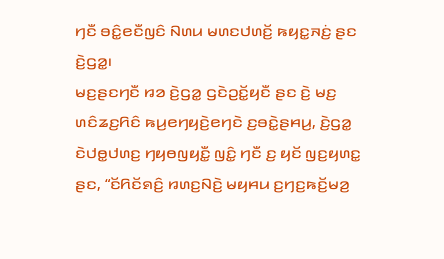ꤚꤢꤪ ꤋꤢꤨ꤭ꤕꤢꤪꤜꤢꤨ ꤡꤛꤣ ꤗꤛꤢꤓꤛꤢꤩ꤬ ꤒꤟꤢ꤭ꤏꤢꤦ꤬ ꤔꤢ ꤢꤧ꤬ꤞꤤ꤭꤯
ꤗꤢ꤬ꤔꤢꤚꤢꤪ ꤙꤤ ꤢꤧ꤬ꤞꤤ꤭ ꤞꤢꤧꤑꤢꤩ꤭ꤟꤢꤪ ꤔꤢ ꤢꤧ꤬ ꤗꤢ꤬ ꤛꤢꤨꤘꤢ꤬ꤖꤢꤨ ꤒꤣ꤬ꤕꤚꤟꤢꤧ꤬ꤕꤚꤢꤧ ꤢ꤬ꤋꤢꤧ꤭ꤔꤌꤣ꤬, ꤢꤧ꤬ꤞꤤ꤭ ꤢꤧꤓꤥ꤭ꤓꤛꤢ꤬ ꤚꤟꤥꤜꤟꤢꤪ꤭ ꤜꤢꤨ꤭ ꤚꤢꤪ ꤢ꤬ ꤟꤢꤩ ꤜꤢ꤬ꤟꤛꤢ꤭ ꤔꤢ, “ꤢꤩꤖꤢꤩꤎꤢꤨ꤬ ꤙꤛꤢ꤬ꤡꤢꤧ꤬ ꤗꤟꤌꤣ ꤢ꤬ꤚꤢ꤬ꤒꤢꤩ꤬ꤗꤤ꤬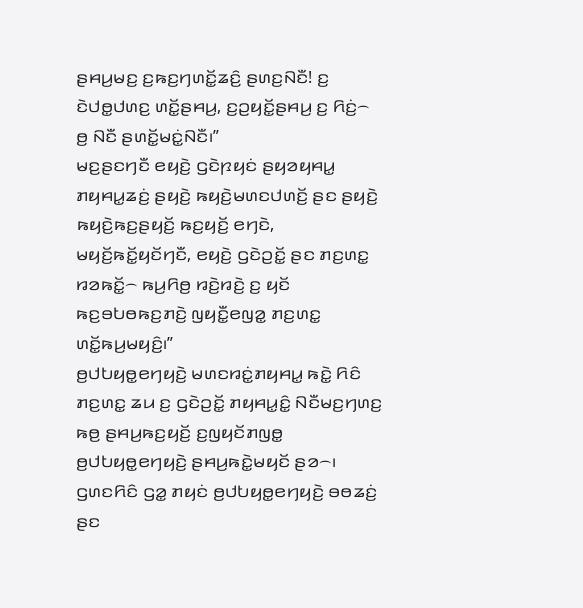ꤔꤌꤣ꤬ꤗꤢ꤬ ꤢ꤬ꤒꤢ꤬ꤚꤛꤢꤩ꤭ꤘꤢꤨ꤬ ꤔꤛꤢ꤬ꤡꤢꤪ! ꤢ꤬ ꤢꤧꤓꤥ꤭ꤓꤛꤢ꤬ ꤛꤢꤩ꤭ꤔꤌꤣ꤬, ꤢ꤬ꤑꤟꤢꤩ꤭ꤔꤌꤣ꤬ ꤢ꤬ ꤖꤢꤦ꤬꤮ ꤥ꤬ ꤡꤢꤪ ꤔꤛꤢꤩ꤭ꤗꤢꤦ꤭ꤡꤢꤪ꤯”
ꤗꤢ꤬ꤔꤢꤚꤢꤪ ꤕꤟꤢꤧ꤬ ꤞꤢꤧꤐꤟꤢꤦ ꤔꤟꤤꤟꤌꤣ꤭ ꤊꤟꤌꤣ꤭ꤘꤢꤦ꤬ ꤔꤟꤢꤧ꤬ ꤒꤟꤢꤧ꤬ꤗꤛꤢꤓꤛꤢꤩ꤬ ꤔꤢ ꤔꤟꤢꤧ꤬ ꤒꤟꤢꤧ꤬ꤒꤢ꤬ꤔꤟꤢꤩ꤬ ꤒꤢ꤬ꤟꤢꤩ꤬ ꤕꤚꤢꤧ, ꤗꤟꤢꤩ꤬ꤒꤢꤩ꤭ꤟꤢꤩꤚꤢꤪ, ꤕꤟꤢꤧ꤬ ꤞꤢꤧꤑꤢꤩ꤭ ꤔꤢ ꤊꤢ꤬ꤛꤢ꤭ ꤙꤤꤒꤢꤩ꤭꤮ ꤒꤣ꤬ꤖꤥ꤬ ꤙꤢꤧ꤬ꤙꤢꤧ꤬ ꤢ꤬ ꤟꤢꤩ ꤒꤢ꤬ꤋꤝꤥꤒꤢ꤬ꤊꤢꤧ꤬ ꤜꤟꤢꤪ꤭ꤕꤜꤤ꤭ ꤊꤢ꤬ꤛꤢ꤭ ꤛꤢꤩ꤭ꤒꤣ꤬ꤗꤟꤢꤨ꤬꤯”
ꤥ꤬ꤓꤝꤟꤥ꤭ꤕꤚꤟꤢꤧ꤬ ꤗꤛꤢꤙꤢꤦ꤭ꤊꤟꤌꤣ꤭ ꤒꤢꤧ꤭ ꤖꤢꤨ ꤊꤢ꤬ꤛꤢ꤭ ꤘꤣ ꤢ꤬ ꤞꤢꤧꤑꤢꤩ꤭ ꤊꤟꤌꤣ꤭ꤢꤨ꤭ ꤡꤢꤪꤗꤢ꤬ꤚꤛꤢ꤬ ꤒꤥ꤬ ꤔꤌꤣ꤬ꤒꤢ꤬ꤟꤢꤩ꤬ ꤢ꤬ꤜꤟꤢꤩꤊꤜꤥ꤭ ꤥ꤬ꤓꤝꤟꤥ꤭ꤕꤚꤟꤢꤧ꤬ ꤔꤌꤣ꤬ꤒꤢꤧ꤭ꤗꤟꤢꤩ ꤔꤤ꤮꤯ ꤞꤛꤢꤖꤢꤨ ꤞꤤ꤭ ꤊꤟꤢꤦ ꤥ꤬ꤓꤝꤟꤥ꤭ꤕꤚꤟꤢꤧ꤬ ꤋꤥꤘꤢꤦ꤬ ꤔꤢ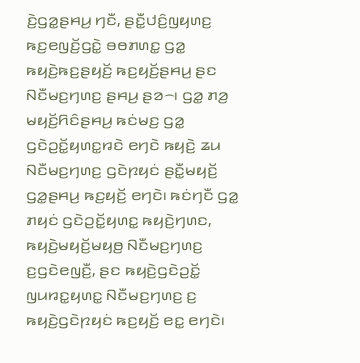ꤢꤧ꤬ꤞꤤ꤭ꤔꤌꤣ꤬ ꤚꤢꤪ, ꤔꤢꤪ꤭ꤓꤢꤨ꤬ꤜꤟꤛꤢ꤬ ꤒꤢ꤬ꤕꤜꤢꤩ꤬ꤞꤢꤧ꤭ ꤋꤥꤊꤛꤢ꤭ ꤞꤤ꤭ ꤒꤟꤢꤧ꤬ꤒꤢ꤬ꤔꤟꤢꤩ꤬ ꤒꤢ꤬ꤟꤢꤩ꤬ꤔꤌꤣ꤬ ꤔꤢ ꤡꤢꤪꤗꤢ꤬ꤚꤛꤢ꤬ ꤔꤌꤣ꤬ ꤔꤤ꤮꤯ ꤞꤤ꤭ ꤊꤤ꤬ ꤗꤟꤢꤩ꤬ꤖꤢꤨꤔꤌꤣ꤬ ꤒꤢꤦꤗꤢ꤬ ꤞꤤ꤭ ꤞꤢꤧꤑꤢꤩ꤭ꤟꤛꤢ꤭ꤙꤢꤧ ꤕꤚꤢꤧ ꤒꤟꤢꤧ꤬ ꤘꤣ ꤡꤢꤪꤗꤢ꤬ꤚꤛꤢ꤬ ꤞꤢꤧꤐꤟꤢꤦ ꤔꤢꤪ꤭ꤗꤟꤢꤩ꤬ ꤞꤤ꤭ꤔꤌꤣ꤬ ꤒꤢ꤬ꤟꤢꤩ꤬ ꤕꤚꤢꤧ꤯ ꤒꤢꤦꤚꤢꤪ ꤞꤤ꤭ ꤊꤟꤢꤦ ꤞꤢꤧꤑꤢꤩ꤭ꤟꤛꤢ꤭ ꤒꤟꤢꤧ꤬ꤚꤛꤢ, ꤒꤟꤢꤧ꤬ꤗꤟꤢꤩ꤬ꤗꤟꤥ꤬ ꤡꤢꤪꤗꤢ꤬ꤚꤛꤢ꤬ ꤢ꤬ꤞꤢꤧꤕꤜꤢꤪ꤬, ꤔꤢ ꤒꤟꤢꤧ꤬ꤞꤢꤧꤑꤢꤩ꤭ ꤜꤣꤙꤢ꤭ꤟꤛꤢ꤭ ꤡꤢꤪꤗꤢ꤬ꤚꤛꤢ꤬ ꤢ꤬ ꤒꤟꤢꤧ꤬ꤞꤢꤧꤐꤟꤢꤦ ꤒꤢ꤬ꤟꤢꤩ꤬ ꤕꤢ꤭ ꤕꤚꤢꤧ꤯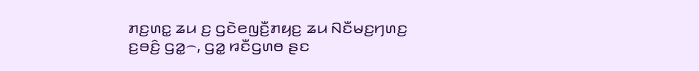ꤊꤢ꤬ꤛꤢ꤭ ꤘꤣ ꤢ꤬ ꤞꤢꤧꤕꤜꤢꤪ꤬ꤊꤟꤢ꤬ ꤘꤣ ꤡꤢꤪꤗꤢ꤬ꤚꤛꤢ꤬ ꤢ꤬ꤋꤢꤨ꤬ ꤞꤤ꤭꤮, ꤞꤤ꤭ ꤙꤢꤪꤞꤛꤥ ꤔꤢ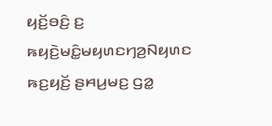ꤟꤢꤩ꤬ꤋꤢꤨ꤬ ꤢ꤬ ꤒꤟꤢꤧ꤬ꤗꤢꤨ꤭ꤗꤟꤛꤢꤚꤤ꤬ꤡꤟꤛꤢ ꤒꤢ꤬ꤟꤢꤩ꤬ ꤔꤌꤣ꤬ꤗꤢ꤬ ꤞꤤ꤭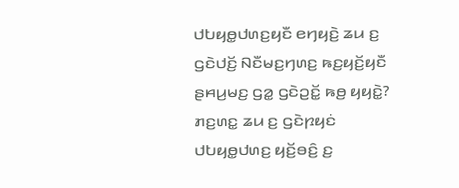ꤓꤝꤟꤥ꤭ꤓꤛꤢ꤬ꤟꤢꤪ ꤕꤚꤟꤢꤧ꤬ ꤘꤣ ꤢ꤬ ꤞꤢꤧꤓꤢꤩ꤬ ꤡꤢꤪꤗꤢ꤬ꤚꤛꤢ꤬ ꤒꤢ꤬ꤟꤢꤩ꤬ꤟꤢꤪ ꤔꤌꤣ꤬ꤗꤢ꤬ ꤞꤤ꤭ ꤞꤢꤧꤑꤢꤩ꤭ ꤒꤥ꤬ ꤟꤟꤢꤧ꤭? ꤊꤢ꤬ꤛꤢ꤭ ꤘꤣ ꤢ꤬ ꤞꤢꤧꤐꤟꤢꤦ ꤓꤝꤟꤥ꤭ꤓꤛꤢ꤬ ꤟꤢꤩ꤬ꤋꤢꤨ꤬ ꤢ꤬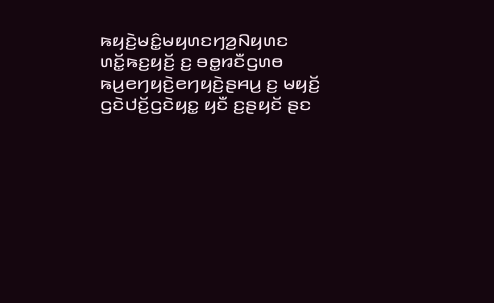ꤒꤟꤢꤧ꤬ꤗꤢꤨ꤭ꤗꤟꤛꤢꤚꤤ꤬ꤡꤟꤛꤢ ꤛꤢꤩ꤭ꤒꤢ꤬ꤟꤢꤩ꤬ ꤢ꤬ ꤋꤥ꤭ꤙꤢꤪꤞꤛꤥ ꤒꤣ꤬ꤕꤚꤟꤢꤧ꤬ꤕꤚꤟꤢꤧ꤬ꤔꤌꤣ꤬ ꤢ꤬ ꤗꤟꤢꤩ꤬ ꤞꤢꤧꤓꤢꤩ꤬ꤞꤢꤧꤟꤢ꤭ ꤟꤢꤪ ꤢ꤬ꤔꤟꤢꤩ ꤔꤢ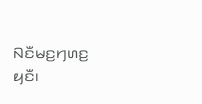ꤡꤢꤪꤗꤢ꤬ꤚꤛꤢ꤬ ꤟꤢꤪ꤯